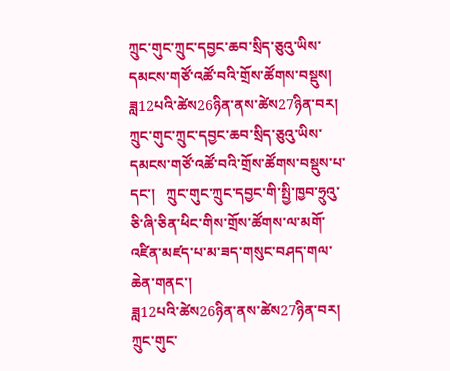ཀྲུང་གུང་ཀྲུང་དབྱང་ཆབ་སྲིད་ཅུའུ་ཡིས་དམངས་གཙོ་འཚོ་བའི་གྲོས་ཚོགས་བསྡུས།
ཟླ12པའི་ཚེས26ཉིན་ནས་ཚེས27ཉིན་བར། ཀྲུང་གུང་ཀྲུང་དབྱང་ཆབ་སྲིད་ཅུའུ་ཡིས་དམངས་གཙོ་འཚོ་བའི་གྲོས་ཚོགས་བསྡུས་པ་དང་།   ཀྲུང་གུང་ཀྲུང་དབྱང་གི་སྤྱི་ཁྱབ་ཧྲུའུ་ཅི་ཞི་ཅིན་ཕིང་གིས་གྲོས་ཚོགས་ལ་མགོ་འཛིན་མཛད་པ་མ་ཟད་གསུང་བཤད་གལ་ཆེན་གནང་།
ཟླ12པའི་ཚེས26ཉིན་ནས་ཚེས27ཉིན་བར། ཀྲུང་གུང་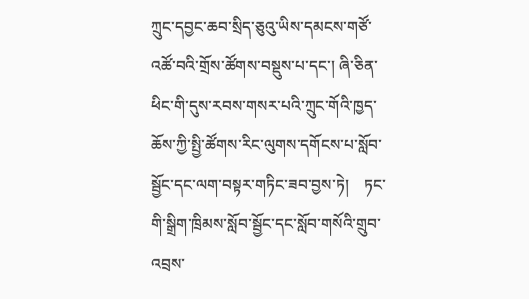ཀྲུང་དབྱང་ཆབ་སྲིད་ཅུའུ་ཡིས་དམངས་གཙོ་འཚོ་བའི་གྲོས་ཚོགས་བསྡུས་པ་དང་། ཞི་ཅིན་ཕིང་གི་དུས་རབས་གསར་པའི་ཀྲུང་གོའི་ཁྱད་ཆོས་ཀྱི་སྤྱི་ཚོགས་རིང་ལུགས་དགོངས་པ་སློབ་སྦྱོང་དང་ལག་བསྟར་གཏིང་ཟབ་བྱས་ཏེ།    ཏང་གི་སྒྲིག་ཁྲིམས་སློབ་སྦྱོང་དང་སློབ་གསོའི་གྲུབ་འབྲས་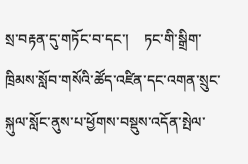སྲ་བརྟན་དུ་གཏོང་བ་དང་།    ཏང་གི་སྒྲིག་ཁྲིམས་སློབ་གསོའི་ཚོད་འཛིན་དང་འགན་སྲུང་སྐུལ་སློང་ནུས་པ་ཕྱོགས་བསྡུས་འདོན་སྤེལ་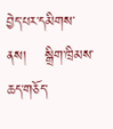བྱེད་པར་དམིགས་ནས།    སྒྲིག་ཁྲིམས་ཆད་གཅོད་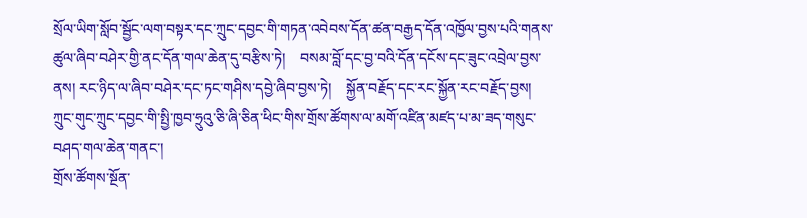སྲོལ་ཡིག་སློབ་སྦྱོང་ལག་བསྟར་དང་ཀྲུང་དབྱང་གི་གཏན་འབེབས་དོན་ཚན་བརྒྱད་དོན་འཁྱོལ་བྱས་པའི་གནས་ཚུལ་ཞིབ་བཤེར་གྱི་ནང་དོན་གལ་ཆེན་དུ་བརྩིས་ཏེ།    བསམ་བློ་དང་བྱ་བའི་དོན་དངོས་དང་ཟུང་འབྲེལ་བྱས་ནས། རང་ཉིད་ལ་ཞིབ་བཤེར་དང་ཏང་གཤིས་དབྱེ་ཞིབ་བྱས་ཏེ།    སྐྱོན་བརྗོད་དང་རང་སྐྱོན་རང་བརྗོད་བྱས།
ཀྲུང་གུང་ཀྲུང་དབྱང་གི་སྤྱི་ཁྱབ་ཧྲུའུ་ཅི་ཞི་ཅིན་ཕིང་གིས་གྲོས་ཚོགས་ལ་མགོ་འཛིན་མཛད་པ་མ་ཟད་གསུང་བཤད་གལ་ཆེན་གནང་།
གྲོས་ཚོགས་སྔོན་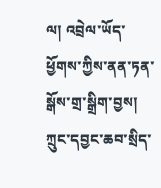ལ། འབྲེལ་ཡོད་ཕྱོགས་ཀྱིས་ནན་ཏན་སྒོས་གྲ་སྒྲིག་བྱས།     ཀྲུང་དབྱང་ཆབ་སྲིད་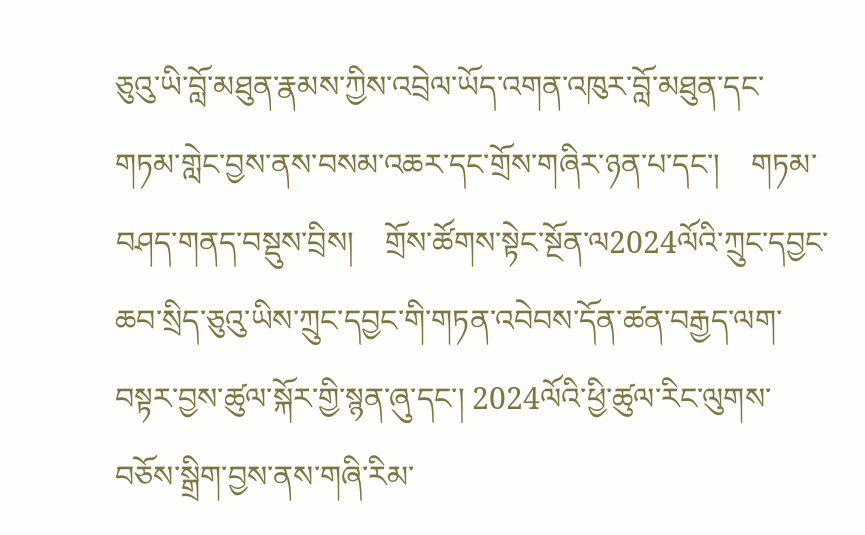ཅུའུ་ཡི་བློ་མཐུན་རྣམས་ཀྱིས་འབྲེལ་ཡོད་འགན་འཁུར་བློ་མཐུན་དང་གཏམ་གླེང་བྱས་ནས་བསམ་འཆར་དང་གྲོས་གཞིར་ཉན་པ་དང་།    གཏམ་བཤད་གནད་བསྡུས་བྲིས།    གྲོས་ཚོགས་སྟེང་སྔོན་ལ2024ལོའི་ཀྲུང་དབྱང་ཆབ་སྲིད་ཅུའུ་ཡིས་ཀྲུང་དབྱང་གི་གཏན་འབེབས་དོན་ཚན་བརྒྱད་ལག་བསྟར་བྱས་ཚུལ་སྐོར་གྱི་སྙན་ཞུ་དང་། 2024ལོའི་ཕྱི་ཚུལ་རིང་ལུགས་བཅོས་སྒྲིག་བྱས་ནས་གཞི་རིམ་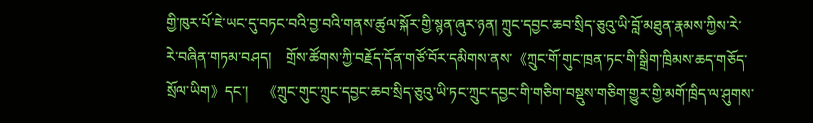གྱི་ཁུར་པོ་ཇེ་ཡང་དུ་བཏང་བའི་བྱ་བའི་གནས་ཚུལ་སྐོར་གྱི་སྙན་ཞུར་ཉན། ཀྲུང་དབྱང་ཆབ་སྲིད་ཅུའུ་ཡི་བློ་མཐུན་རྣམས་ཀྱིས་རེ་རེ་བཞིན་གཏམ་བཤད།    གྲོས་ཚོགས་ཀྱི་བརྗོད་དོན་གཙོ་བོར་དམིགས་ནས་《ཀྲུང་གོ་གུང་ཁྲན་ཏང་གི་སྒྲིག་ཁྲིམས་ཆད་གཅོད་སྲོལ་ཡིག》དང་།    《ཀྲུང་གུང་ཀྲུང་དབྱང་ཆབ་སྲིད་ཅུའུ་ཡི་ཏང་ཀྲུང་དབྱང་གི་གཅིག་བསྡུས་གཅིག་གྱུར་གྱི་མགོ་ཁྲིད་ལ་ཤུགས་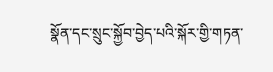སྣོན་དང་སྲུང་སྐྱོབ་བྱེད་པའི་སྐོར་གྱི་གཏན་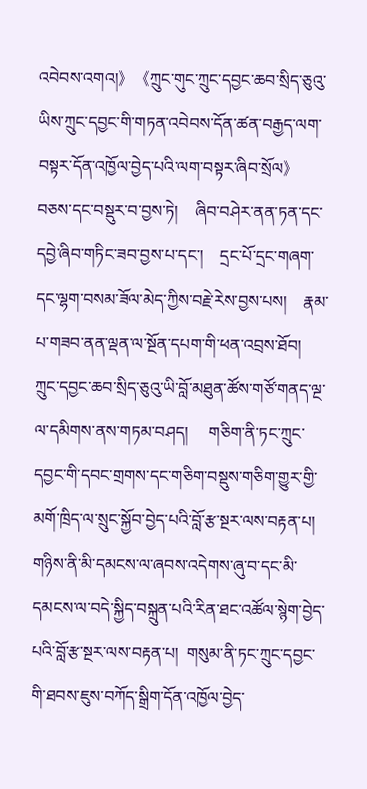འབེབས་འགའ།》《ཀྲུང་གུང་ཀྲུང་དབྱང་ཆབ་སྲིད་ཅུའུ་ཡིས་ཀྲུང་དབྱང་གི་གཏན་འབེབས་དོན་ཚན་བརྒྱད་ལག་བསྟར་དོན་འཁྱོལ་བྱེད་པའི་ལག་བསྟར་ཞིབ་སྲོལ》བཅས་དང་བསྡུར་བ་བྱས་ཏེ།    ཞིབ་བཤེར་ནན་ཏན་དང་དབྱེ་ཞིབ་གཏིང་ཟབ་བྱས་པ་དང་།    དྲང་པོ་དྲང་གཞག་དང་ལྷག་བསམ་ཟོལ་མེད་ཀྱིས་བརྗེ་རེས་བྱས་པས།    རྣམ་པ་གཟབ་ནན་ལྡན་ལ་སྔོན་དཔག་གི་ཕན་འབྲས་ཐོབ།
ཀྲུང་དབྱང་ཆབ་སྲིད་ཅུའུ་ཡི་བློ་མཐུན་ཚོས་གཙོ་གནད་ལྔ་ལ་དམིགས་ནས་གཏམ་བཤད།     གཅིག་ནི་ཏང་ཀྲུང་དབྱང་གི་དབང་གྲགས་དང་གཅིག་བསྡུས་གཅིག་གྱུར་གྱི་མགོ་ཁྲིད་ལ་སྲུང་སྐྱོབ་བྱེད་པའི་བློ་རྩ་སྔར་ལས་བརྟན་པ།     གཉིས་ནི་མི་དམངས་ལ་ཞབས་འདེགས་ཞུ་བ་དང་མི་དམངས་ལ་བདེ་སྐྱིད་བསྐྲུན་པའི་རིན་ཐང་འཚོལ་སྙེག་བྱེད་པའི་བློ་རྩ་སྔར་ལས་བརྟན་པ།  གསུམ་ནི་ཏང་ཀྲུང་དབྱང་གི་ཐབས་ཇུས་བཀོད་སྒྲིག་དོན་འཁྱོལ་བྱེད་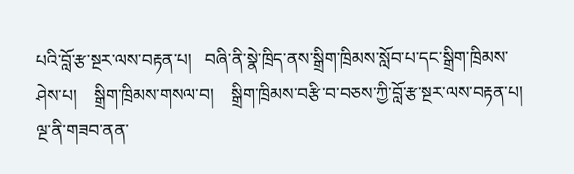པའི་བློ་རྩ་སྔར་ལས་བརྟན་པ།   བཞི་ནི་སྣེ་ཁྲིད་ནས་སྒྲིག་ཁྲིམས་སློབ་པ་དང་སྒྲིག་ཁྲིམས་ཤེས་པ།    སྒྲིག་ཁྲིམས་གསལ་བ།    སྒྲིག་ཁྲིམས་བརྩི་བ་བཅས་ཀྱི་བློ་རྩ་སྔར་ལས་བརྟན་པ།     ལྔ་ནི་གཟབ་ནན་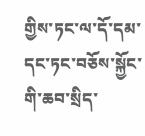གྱིས་ཏང་ལ་དོ་དམ་དང་ཏང་བཅོས་སྐྱོང་གི་ཆབ་སྲིད་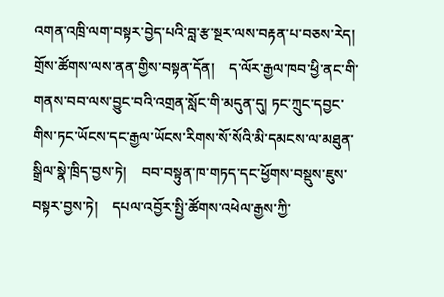འགན་འཁྲི་ལག་བསྟར་བྱེད་པའི་བླ་རྩ་སྔར་ལས་བརྟན་པ་བཅས་རེད།
གྲོས་ཚོགས་ལས་ནན་གྱིས་བསྟན་དོན།    ད་ལོར་རྒྱལ་ཁབ་ཕྱི་ནང་གི་གནས་བབ་ལས་བྱུང་བའི་འགྲན་སློང་གི་མདུན་དུ། ཏང་ཀྲུང་དབྱང་གིས་ཏང་ཡོངས་དང་རྒྱལ་ཡོངས་རིགས་སོ་སོའི་མི་དམངས་ལ་མཐུན་སྒྲིལ་སྣེ་ཁྲིད་བྱས་ཏེ།    བབ་བསྟུན་ཁ་གཏད་དང་ཕྱོགས་བསྡུས་ཇུས་བསྟར་བྱས་ཏེ།    དཔལ་འབྱོར་སྤྱི་ཚོགས་འཕེལ་རྒྱས་ཀྱི་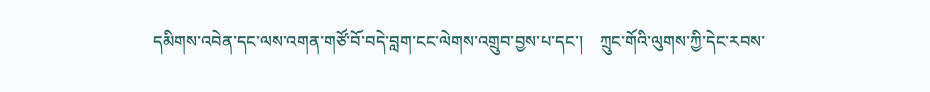དམིགས་འབེན་དང་ལས་འགན་གཙོ་བོ་བདེ་བླག་ངང་ལེགས་འགྲུབ་བྱས་པ་དང་།    ཀྲུང་གོའི་ལུགས་ཀྱི་དེང་རབས་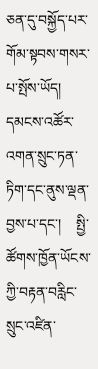ཅན་དུ་བསྐྱོད་པར་གོམ་སྟབས་གསར་པ་སྤོས་ཡོད།     དམངས་འཚོར་འགན་སྲུང་ཏན་ཏིག་དང་ནུས་ལྡན་བྱས་པ་དང་།    སྤྱི་ཚོགས་ཁྱོན་ཡོངས་ཀྱི་བརྟན་བརླིང་སྲུང་འཛིན་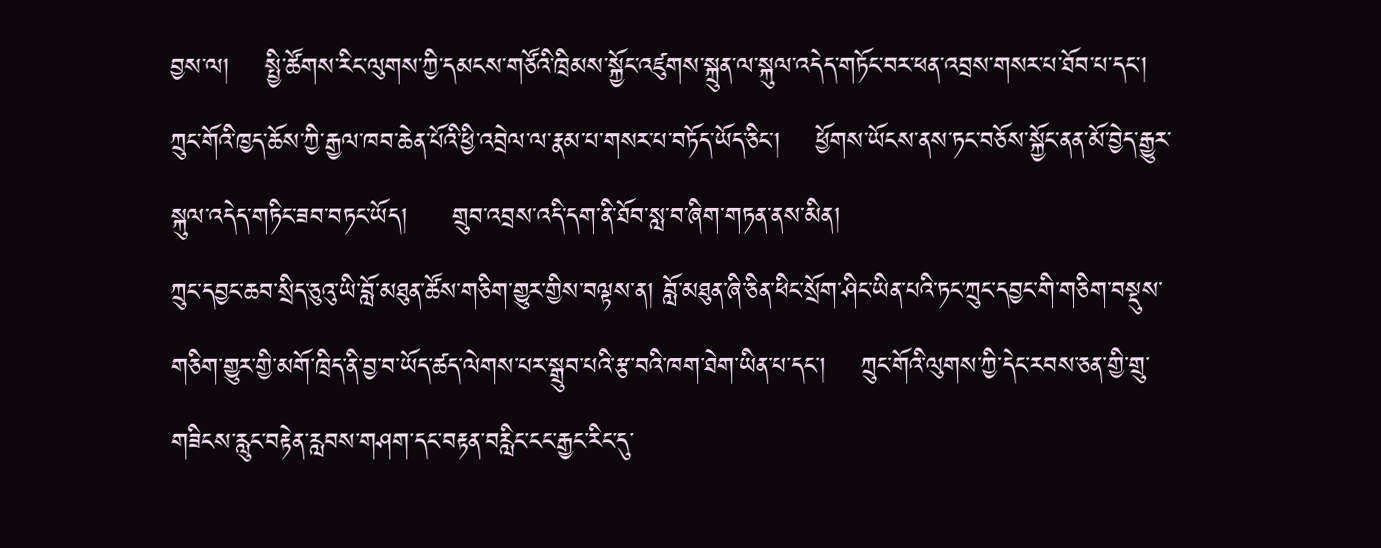བྱས་ལ།    སྤྱི་ཚོགས་རིང་ལུགས་ཀྱི་དམངས་གཙོའི་ཁྲིམས་སྐྱོང་འཛུགས་སྐྲུན་ལ་སྐུལ་འདེད་གཏོང་བར་ཕན་འབྲས་གསར་པ་ཐོབ་པ་དང་།    ཀྲུང་གོའི་ཁྱད་ཆོས་ཀྱི་རྒྱལ་ཁབ་ཆེན་པོའི་ཕྱི་འབྲེལ་ལ་རྣམ་པ་གསར་པ་བཏོད་ཡོད་ཅིང་།    ཕྱོགས་ཡོངས་ནས་ཏང་བཅོས་སྐྱོང་ནན་མོ་བྱེད་རྒྱུར་སྐུལ་འདེད་གཏིང་ཟབ་བཏང་ཡོད།     གྲུབ་འབྲས་འདི་དག་ནི་ཐོབ་སླ་བ་ཞིག་གཏན་ནས་མིན།
ཀྲུང་དབྱང་ཆབ་སྲིད་ཅུའུ་ཡི་བློ་མཐུན་ཚོས་གཅིག་གྱུར་གྱིས་བལྟས་ན། བློ་མཐུན་ཞི་ཅིན་ཕིང་སྲོག་ཤིང་ཡིན་པའི་ཏང་ཀྲུང་དབྱང་གི་གཅིག་བསྡུས་གཅིག་གྱུར་གྱི་མགོ་ཁྲིད་ནི་བྱ་བ་ཡོད་ཚད་ལེགས་པར་སྒྲུབ་པའི་རྩ་བའི་ཁག་ཐེག་ཡིན་པ་དང་།    ཀྲུང་གོའི་ལུགས་ཀྱི་དེང་རབས་ཅན་གྱི་གྲུ་གཟིངས་རླུང་བརྟེན་རླབས་གཤག་དང་བརྟན་བརླིང་ངང་རྒྱང་རིང་དུ་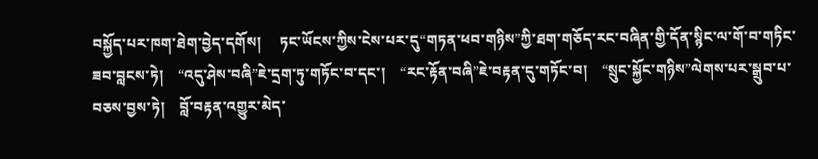བསྐྱོད་པར་ཁག་ཐེག་བྱེད་དགོས།     ཏང་ཡོངས་ཀྱིས་ངེས་པར་དུ“གཏན་ཕབ་གཉིས”ཀྱི་ཐག་གཅོད་རང་བཞིན་གྱི་དོན་སྙིང་ལ་གོ་བ་གཏིང་ཟབ་བླངས་ཏེ།    “འདུ་ཤེས་བཞི”ཇེ་དྲག་ཏུ་གཏོང་བ་དང་།    “རང་རྟོན་བཞི”ཇེ་བརྟན་དུ་གཏོང་བ།    “སྲུང་སྐྱོང་གཉིས”ལེགས་པར་སྒྲུབ་པ་བཅས་བྱས་ཏེ།    བློ་བརྟན་འགྱུར་མེད་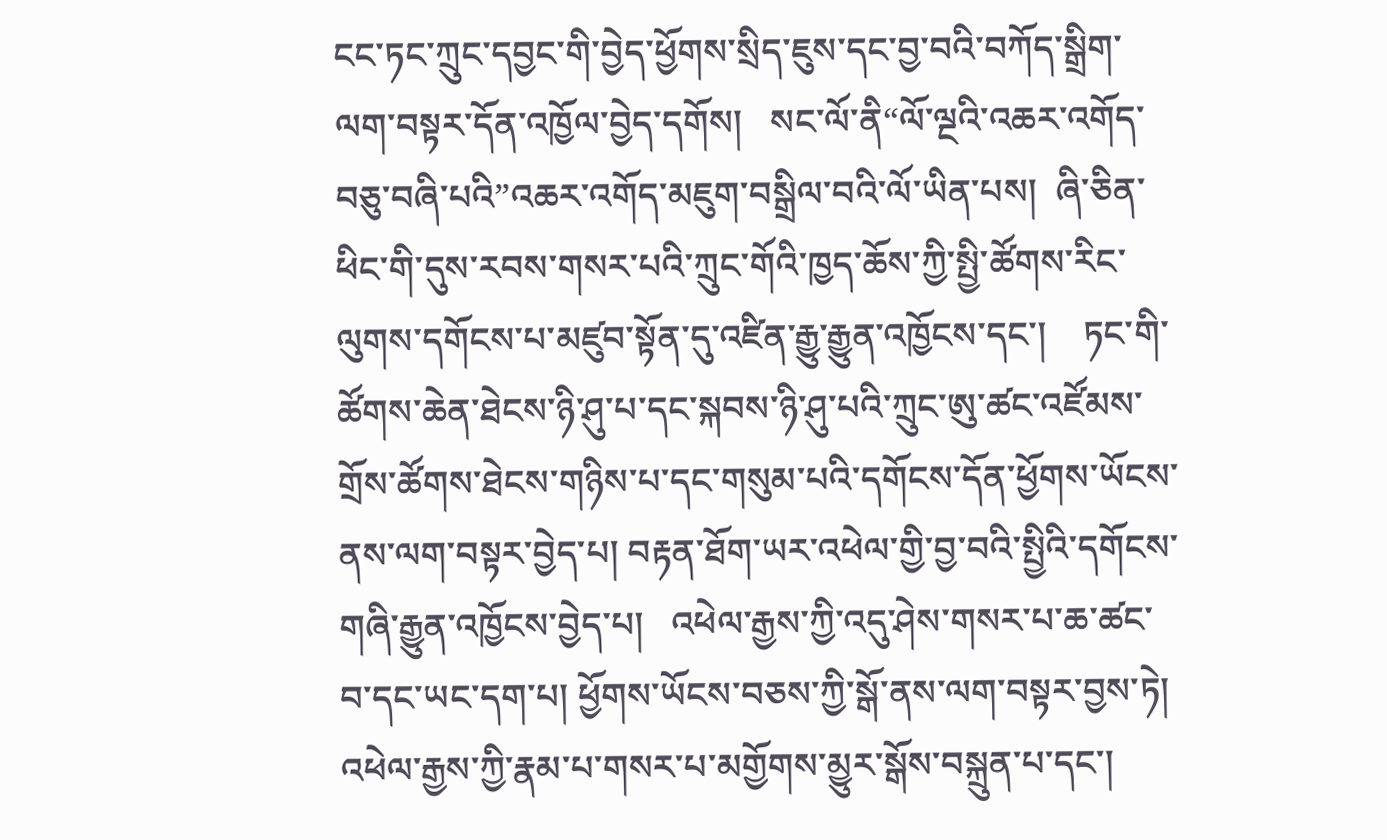ངང་ཏང་ཀྲུང་དབྱང་གི་བྱེད་ཕྱོགས་སྲིད་ཇུས་དང་བྱ་བའི་བཀོད་སྒྲིག་ལག་བསྟར་དོན་འཁྱོལ་བྱེད་དགོས།   སང་ལོ་ནི“ལོ་ལྔའི་འཆར་འགོད་བཅུ་བཞི་པའི”འཆར་འགོད་མཇུག་བསྒྲིལ་བའི་ལོ་ཡིན་པས།  ཞི་ཅིན་ཕིང་གི་དུས་རབས་གསར་པའི་ཀྲུང་གོའི་ཁྱད་ཆོས་ཀྱི་སྤྱི་ཚོགས་རིང་ལུགས་དགོངས་པ་མཛུབ་སྟོན་དུ་འཛིན་རྒྱུ་རྒྱུན་འཁྱོངས་དང་།    ཏང་གི་ཚོགས་ཆེན་ཐེངས་ཉི་ཤུ་པ་དང་སྐབས་ཉི་ཤུ་པའི་ཀྲུང་ཨུ་ཚང་འཛོམས་གྲོས་ཚོགས་ཐེངས་གཉིས་པ་དང་གསུམ་པའི་དགོངས་དོན་ཕྱོགས་ཡོངས་ནས་ལག་བསྟར་བྱེད་པ། བརྟན་ཐོག་ཡར་འཕེལ་གྱི་བྱ་བའི་སྤྱིའི་དགོངས་གཞི་རྒྱུན་འཁྱོངས་བྱེད་པ།   འཕེལ་རྒྱས་ཀྱི་འདུ་ཤེས་གསར་པ་ཆ་ཚང་བ་དང་ཡང་དག་པ། ཕྱོགས་ཡོངས་བཅས་ཀྱི་སྒོ་ནས་ལག་བསྟར་བྱས་ཏེ།    འཕེལ་རྒྱས་ཀྱི་རྣམ་པ་གསར་པ་མགྱོགས་མྱུར་སྒོས་བསྐྲུན་པ་དང་།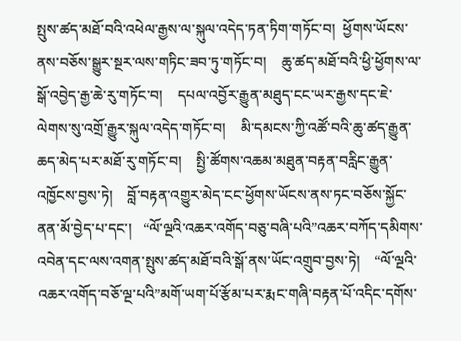སྤུས་ཚད་མཐོ་བའི་འཕེལ་རྒྱས་ལ་སྐུལ་འདེད་ཏན་ཏིག་གཏོང་བ།  ཕྱོགས་ཡོངས་ནས་བཅོས་སྒྱུར་སྔར་ལས་གཏིང་ཟབ་ཏུ་གཏོང་བ།    ཆུ་ཚད་མཐོ་བའི་ཕྱི་ཕྱོགས་ལ་སྒོ་འབྱེད་རྒྱ་ཆེ་རུ་གཏོང་བ།    དཔལ་འབྱོར་རྒྱུན་མཐུད་ངང་ཡར་རྒྱས་དང་ཇེ་ལེགས་སུ་འགྲོ་རྒྱུར་སྐུལ་འདེད་གཏོང་བ།    མི་དམངས་ཀྱི་འཚོ་བའི་ཆུ་ཚད་རྒྱུན་ཆད་མེད་པར་མཐོ་རུ་གཏོང་བ།    སྤྱི་ཚོགས་འཆམ་མཐུན་བརྟན་བརླིང་རྒྱུན་འཁྱོངས་བྱས་ཏེ།    བློ་བརྟན་འགྱུར་མེད་ངང་ཕྱོགས་ཡོངས་ནས་ཏང་བཅོས་སྐྱོང་ནན་མོ་བྱེད་པ་དང་།   “ལོ་ལྔའི་འཆར་འགོད་བཅུ་བཞི་པའི”འཆར་བཀོད་དམིགས་འབེན་དང་ལས་འགན་སྤུས་ཚད་མཐོ་བའི་སྒོ་ནས་ཡོང་འགྲུབ་བྱས་ཏེ།    “ལོ་ལྔའི་འཆར་འགོད་བཅོ་ལྔ་པའི”མགོ་ཡག་པོ་རྩོམ་པར་རྨང་གཞི་བརྟན་པོ་འདིང་དགོས་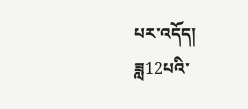པར་འདོད།
ཟླ12པའི་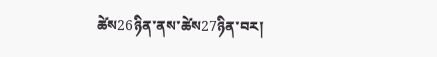ཚེས26ཉིན་ནས་ཚེས27ཉིན་བར།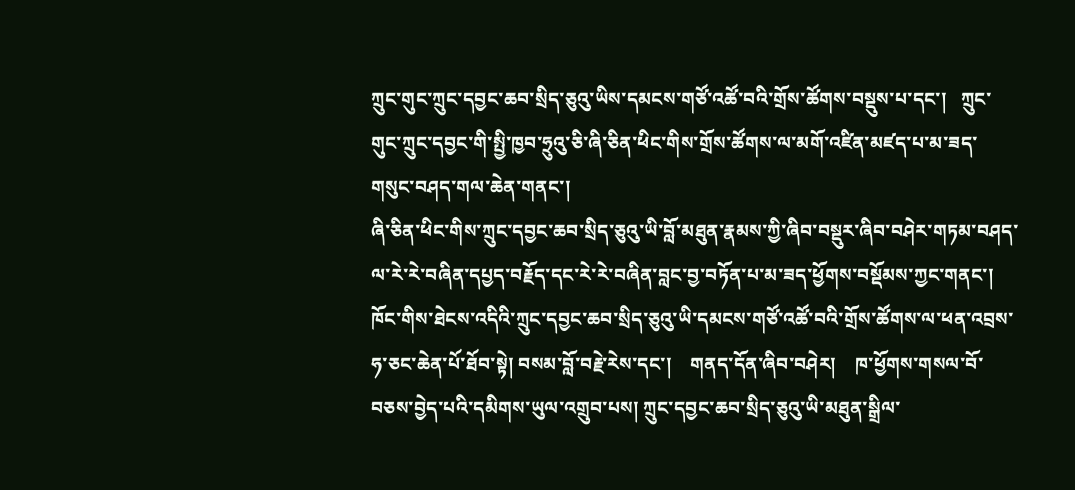ཀྲུང་གུང་ཀྲུང་དབྱང་ཆབ་སྲིད་ཅུའུ་ཡིས་དམངས་གཙོ་འཚོ་བའི་གྲོས་ཚོགས་བསྡུས་པ་དང་།   ཀྲུང་གུང་ཀྲུང་དབྱང་གི་སྤྱི་ཁྱབ་ཧྲུའུ་ཅི་ཞི་ཅིན་ཕིང་གིས་གྲོས་ཚོགས་ལ་མགོ་འཛིན་མཛད་པ་མ་ཟད་གསུང་བཤད་གལ་ཆེན་གནང་།
ཞི་ཅིན་ཕིང་གིས་ཀྲུང་དབྱང་ཆབ་སྲིད་ཅུའུ་ཡི་བློ་མཐུན་རྣམས་ཀྱི་ཞིབ་བསྡུར་ཞིབ་བཤེར་གཏམ་བཤད་ལ་རེ་རེ་བཞིན་དཔྱད་བརྗོད་དང་རེ་རེ་བཞིན་བླང་བྱ་བཏོན་པ་མ་ཟད་ཕྱོགས་བསྡོམས་ཀྱང་གནང་།     ཁོང་གིས་ཐེངས་འདིའི་ཀྲུང་དབྱང་ཆབ་སྲིད་ཅུའུ་ཡི་དམངས་གཙོ་འཚོ་བའི་གྲོས་ཚོགས་ལ་ཕན་འབྲས་ཧ་ཅང་ཆེན་པོ་ཐོབ་སྟེ། བསམ་བློ་བརྗེ་རེས་དང་།    གནད་དོན་ཞིབ་བཤེར།    ཁ་ཕྱོགས་གསལ་བོ་བཅས་བྱེད་པའི་དམིགས་ཡུལ་འགྲུབ་པས། ཀྲུང་དབྱང་ཆབ་སྲིད་ཅུའུ་ཡི་མཐུན་སྒྲིལ་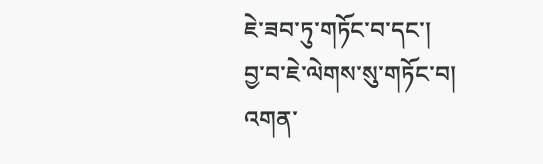ཇེ་ཟབ་ཏུ་གཏོང་བ་དང་།    བྱ་བ་ཇེ་ལེགས་སུ་གཏོང་བ།    འགན་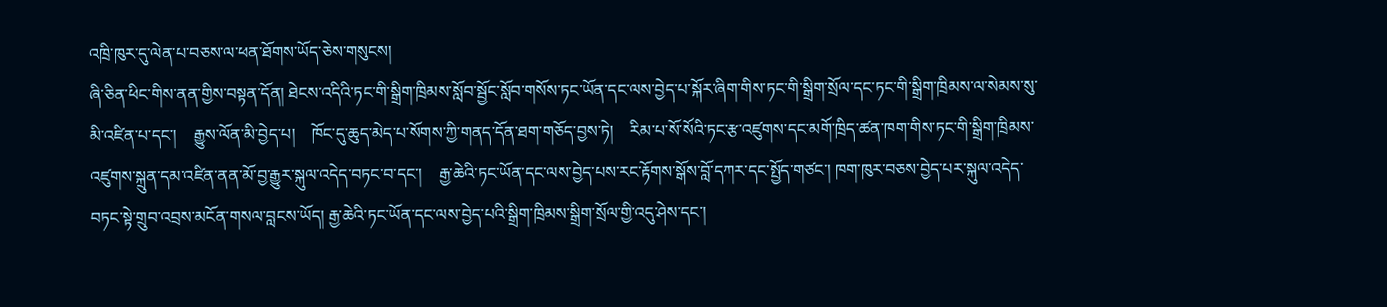འཁྲི་ཁུར་དུ་ལེན་པ་བཅས་ལ་ཕན་ཐོགས་ཡོད་ཅེས་གསུངས།
ཞི་ཅིན་ཕིང་གིས་ནན་གྱིས་བསྟན་དོན། ཐེངས་འདིའི་ཏང་གི་སྒྲིག་ཁྲིམས་སློབ་སྦྱོང་སློབ་གསོས་ཏང་ཡོན་དང་ལས་བྱེད་པ་སྐོར་ཞིག་གིས་ཏང་གི་སྒྲིག་སྲོལ་དང་ཏང་གི་སྒྲིག་ཁྲིམས་ལ་སེམས་སུ་མི་འཛིན་པ་དང་།    རྒྱུས་ལོན་མི་བྱེད་པ།    ཁོང་དུ་ཆུད་མེད་པ་སོགས་ཀྱི་གནད་དོན་ཐག་གཅོད་བྱས་ཏེ།    རིམ་པ་སོ་སོའི་ཏང་རྩ་འཛུགས་དང་མགོ་ཁྲིད་ཚན་ཁག་གིས་ཏང་གི་སྒྲིག་ཁྲིམས་འཛུགས་སྐྲུན་དམ་འཛིན་ནན་མོ་བྱ་རྒྱུར་སྐུལ་འདེད་བཏང་བ་དང་།    རྒྱ་ཆེའི་ཏང་ཡོན་དང་ལས་བྱེད་པས་རང་རྟོགས་སྒོས་བློ་དཀར་དང་སྤྱོད་གཙང་། ཁག་ཁུར་བཅས་བྱེད་པར་སྐུལ་འདེད་བཏང་སྟེ་གྲུབ་འབྲས་མངོན་གསལ་བླངས་ཡོད། རྒྱ་ཆེའི་ཏང་ཡོན་དང་ལས་བྱེད་པའི་སྒྲིག་ཁྲིམས་སྒྲིག་སྲོལ་གྱི་འདུ་ཤེས་དང་།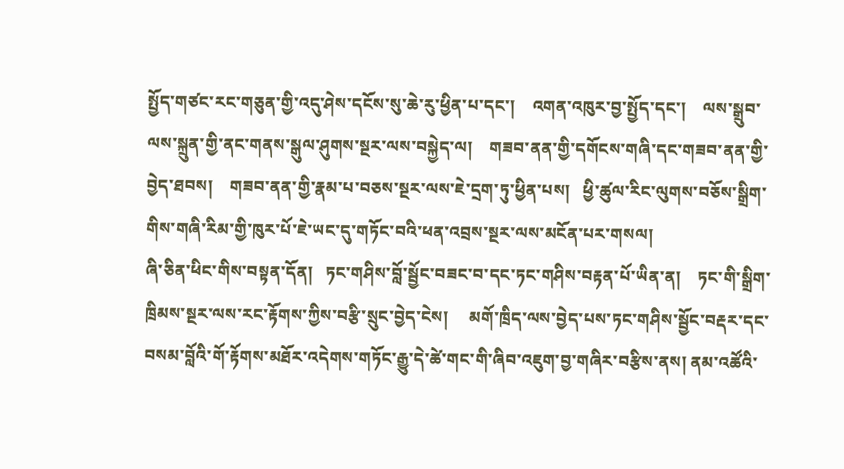སྤྱོད་གཙང་རང་གཅུན་གྱི་འདུ་ཤེས་དངོས་སུ་ཆེ་རུ་ཕྱིན་པ་དང་།    འགན་འཁུར་བྱ་སྤྱོད་དང་།    ལས་སྒྲུབ་ལས་སྐྲུན་གྱི་ནང་གནས་སྒུལ་ཤུགས་སྔར་ལས་བསྐྱེད་ལ།    གཟབ་ནན་གྱི་དགོངས་གཞི་དང་གཟབ་ནན་གྱི་བྱེད་ཐབས།    གཟབ་ནན་གྱི་རྣམ་པ་བཅས་སྔར་ལས་ཇེ་དྲག་ཏུ་ཕྱིན་པས།   ཕྱི་ཚུལ་རིང་ལུགས་བཅོས་སྒྲིག་གིས་གཞི་རིམ་གྱི་ཁུར་པོ་ཇེ་ཡང་དུ་གཏོང་བའི་ཕན་འབྲས་སྔར་ལས་མངོན་པར་གསལ།
ཞི་ཅིན་ཕིང་གིས་བསྟན་དོན།   ཏང་གཤིས་བློ་སྦྱོང་བཟང་བ་དང་ཏང་གཤིས་བརྟན་པོ་ཡིན་ན།    ཏང་གི་སྒྲིག་ཁྲིམས་སྔར་ལས་རང་རྟོགས་ཀྱིས་བརྩི་སྲུང་བྱེད་ངེས།     མགོ་ཁྲིད་ལས་བྱེད་པས་ཏང་གཤིས་སྦྱོང་བརྡར་དང་བསམ་བློའི་གོ་རྟོགས་མཐོར་འདེགས་གཏོང་རྒྱུ་དེ་ཚེ་གང་གི་ཞིབ་འཇུག་བྱ་གཞིར་བརྩིས་ནས། ནམ་འཚོའི་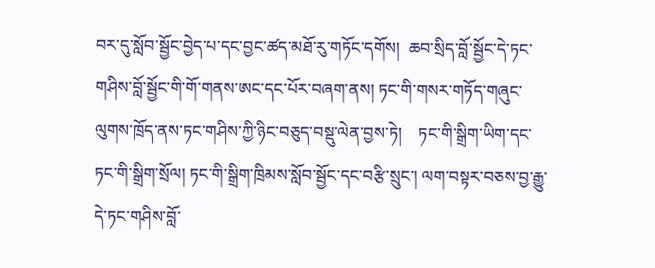བར་དུ་སློབ་སྦྱོང་བྱེད་པ་དང་བྱང་ཚད་མཐོ་རུ་གཏོང་དགོས།  ཆབ་སྲིད་བློ་སྦྱོང་དེ་ཏང་གཤིས་བློ་སྦྱོང་གི་གོ་གནས་ཨང་དང་པོར་བཞག་ནས། ཏང་གི་གསར་གཏོད་གཞུང་ལུགས་ཁྲོད་ནས་ཏང་གཤིས་ཀྱི་ཉིང་བཅུད་བསྡུ་ལེན་བྱས་ཏེ།    ཏང་གི་སྒྲིག་ཡིག་དང་ཏང་གི་སྒྲིག་སྲོལ། ཏང་གི་སྒྲིག་ཁྲིམས་སློབ་སྦྱོང་དང་བརྩི་སྲུང་། ལག་བསྟར་བཅས་བྱ་རྒྱུ་དེ་ཏང་གཤིས་བློ་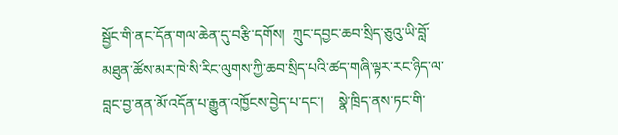སྦྱོང་གི་ནང་དོན་གལ་ཆེན་དུ་བརྩི་དགོས།  ཀྲུང་དབྱང་ཆབ་སྲིད་ཅུའུ་ཡི་བློ་མཐུན་ཚོས་མར་ཁེ་སི་རིང་ལུགས་ཀྱི་ཆབ་སྲིད་པའི་ཚད་གཞི་ལྟར་རང་ཉིད་ལ་བླང་བྱ་ནན་མོ་འདོན་པ་རྒྱུན་འཁྱོངས་བྱེད་པ་དང་།    སྣེ་ཁྲིད་ནས་ཏང་གི་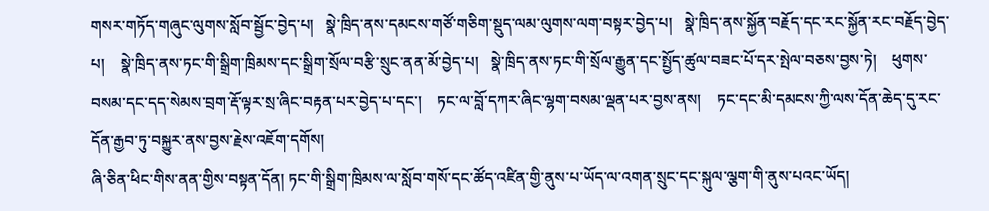གསར་གཏོད་གཞུང་ལུགས་སློབ་སྦྱོང་བྱེད་པ།   སྣེ་ཁྲིད་ནས་དམངས་གཙོ་གཅིག་སྡུད་ལམ་ལུགས་ལག་བསྟར་བྱེད་པ།   སྣེ་ཁྲིད་ནས་སྐྱོན་བརྗོད་དང་རང་སྐྱོན་རང་བརྗོད་བྱེད་པ།    སྣེ་ཁྲིད་ནས་ཏང་གི་སྒྲིག་ཁྲིམས་དང་སྒྲིག་སྲོལ་བརྩི་སྲུང་ནན་མོ་བྱེད་པ།   སྣེ་ཁྲིད་ནས་ཏང་གི་སྲོལ་རྒྱུན་དང་སྤྱོད་ཚུལ་བཟང་པོ་དར་སྤེལ་བཅས་བྱས་ཏེ།    ཕུགས་བསམ་དང་དད་སེམས་བྲག་རྡོ་ལྟར་སྲ་ཞིང་བརྟན་པར་བྱེད་པ་དང་།    ཏང་ལ་བློ་དཀར་ཞིང་ལྷག་བསམ་ལྡན་པར་བྱས་ནས།    ཏང་དང་མི་དམངས་ཀྱི་ལས་དོན་ཆེད་དུ་རང་དོན་རྒྱབ་ཏུ་བསྐྱུར་ནས་བྱས་རྗེས་འཇོག་དགོས།
ཞི་ཅིན་ཕིང་གིས་ནན་གྱིས་བསྟན་དོན། ཏང་གི་སྒྲིག་ཁྲིམས་ལ་སློབ་གསོ་དང་ཚོད་འཛིན་གྱི་ནུས་པ་ཡོད་ལ་འགན་སྲུང་དང་སྐུལ་ལྕག་གི་ནུས་པའང་ཡོད།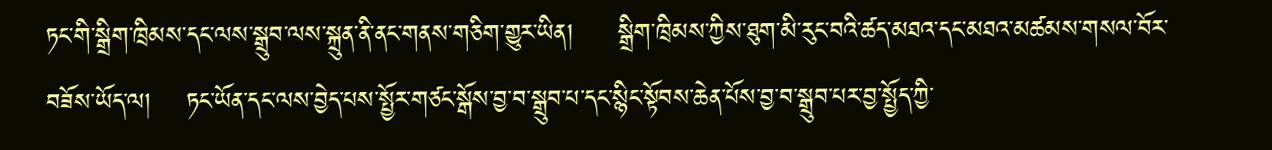ཏང་གི་སྒྲིག་ཁྲིམས་དང་ལས་སྒྲུབ་ལས་སྐྲུན་ནི་ནང་གནས་གཅིག་གྱུར་ཡིན།     སྒྲིག་ཁྲིམས་ཀྱིས་ཐུག་མི་རུང་བའི་ཚད་མཐའ་དང་མཐའ་མཚམས་གསལ་བོར་བཟོས་ཡོད་ལ།    ཏང་ཡོན་དང་ལས་བྱེད་པས་སྤྱོར་གཙང་སྒོས་བྱ་བ་སྒྲུབ་པ་དང་སྙིང་སྟོབས་ཆེན་པོས་བྱ་བ་སྒྲུབ་པར་བྱ་སྤྱོད་ཀྱི་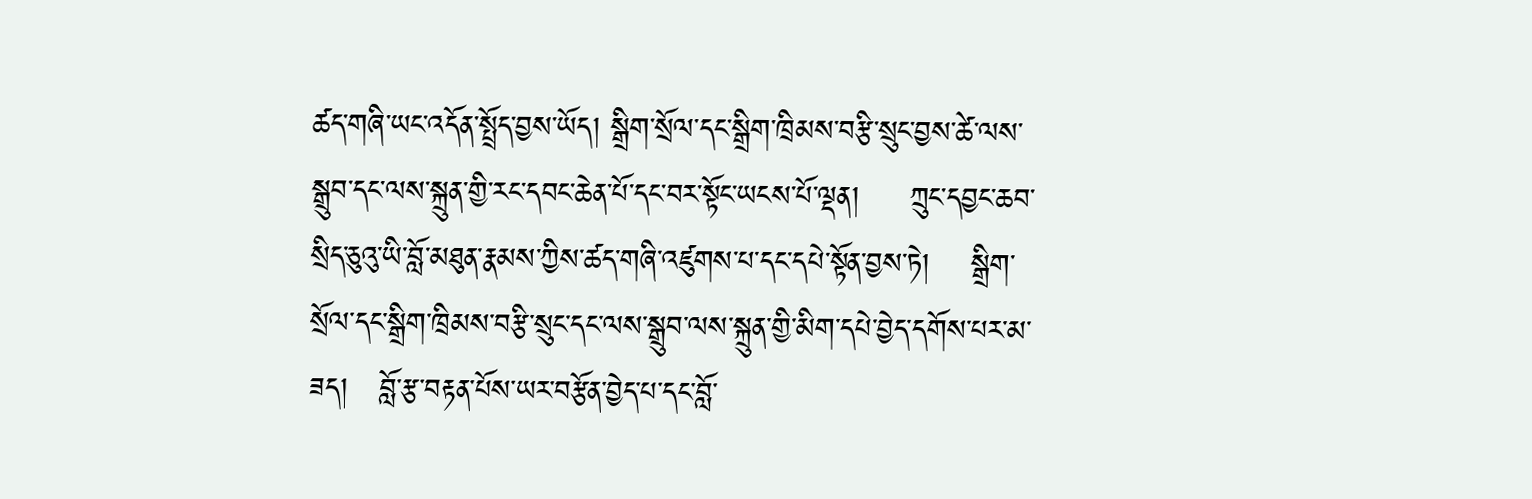ཚད་གཞི་ཡང་འདོན་སྤྲོད་བྱས་ཡོད། སྒྲིག་སྲོལ་དང་སྒྲིག་ཁྲིམས་བརྩི་སྲུང་བྱས་ཚེ་ལས་སྒྲུབ་དང་ལས་སྐྲུན་གྱི་རང་དབང་ཆེན་པོ་དང་བར་སྟོང་ཡངས་པོ་ལྡན།     ཀྲུང་དབྱང་ཆབ་སྲིད་ཅུའུ་ཡི་བློ་མཐུན་རྣམས་ཀྱིས་ཚད་གཞི་འཛུགས་པ་དང་དཔེ་སྟོན་བྱས་ཏེ།    སྒྲིག་སྲོལ་དང་སྒྲིག་ཁྲིམས་བརྩི་སྲུང་དང་ལས་སྒྲུབ་ལས་སྐྲུན་གྱི་མིག་དཔེ་བྱེད་དགོས་པར་མ་ཟད།   བློ་རྩ་བརྟན་པོས་ཡར་བརྩོན་བྱེད་པ་དང་བློ་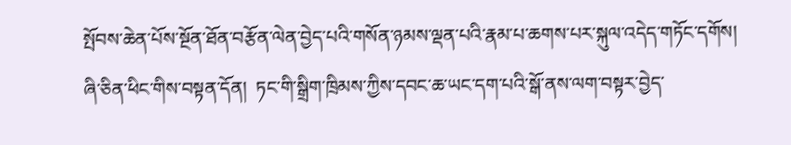སྤོབས་ཆེན་པོས་སྔོན་ཐོན་བརྩོན་ལེན་བྱེད་པའི་གསོན་ཉམས་ལྡན་པའི་རྣམ་པ་ཆགས་པར་སྐུལ་འདེད་གཏོང་དགོས།
ཞི་ཅིན་ཕིང་གིས་བསྟན་དོན།  ཏང་གི་སྒྲིག་ཁྲིམས་ཀྱིས་དབང་ཆ་ཡང་དག་པའི་སྒོ་ནས་ལག་བསྟར་བྱེད་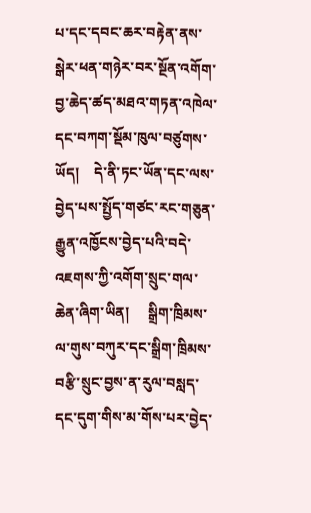པ་དང་དབང་ཆར་བརྟེན་ནས་སྒེར་ཕན་གཉེར་བར་སྔོན་འགོག་བྱ་ཆེད་ཚད་མཐའ་གཏན་འཁེལ་དང་བཀག་སྡོམ་ཁུལ་བཙུགས་ཡོད།    དེ་ནི་ཏང་ཡོན་དང་ལས་བྱེད་པས་སྤྱོད་གཙང་རང་གཅུན་རྒྱུན་འཁྱོངས་བྱེད་པའི་བདེ་འཇགས་ཀྱི་འགོག་སྲུང་གལ་ཆེན་ཞིག་ཡིན།     སྒྲིག་ཁྲིམས་ལ་གུས་བཀུར་དང་སྒྲིག་ཁྲིམས་བརྩི་སྲུང་བྱས་ན་རུལ་བསླད་དང་དུག་གིས་མ་གོས་པར་བྱེད་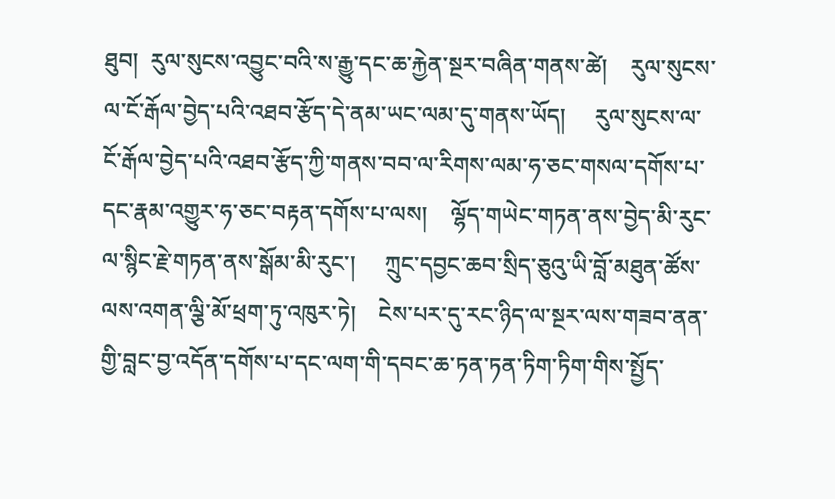ཐུབ།  རུལ་སུངས་འབྱུང་བའི་ས་རྒྱུ་དང་ཆ་རྐྱེན་སྔར་བཞིན་གནས་ཚེ།    རུལ་སུངས་ལ་ངོ་རྒོལ་བྱེད་པའི་འཐབ་རྩོད་དེ་ནམ་ཡང་ལམ་དུ་གནས་ཡོད།     རུལ་སུངས་ལ་ངོ་རྒོལ་བྱེད་པའི་འཐབ་རྩོད་ཀྱི་གནས་བབ་ལ་རིགས་ལམ་ཧ་ཅང་གསལ་དགོས་པ་དང་རྣམ་འགྱུར་ཧ་ཅང་བརྟན་དགོས་པ་ལས།    ལྷོད་གཡེང་གཏན་ནས་བྱེད་མི་རུང་ལ་སྙིང་རྗེ་གཏན་ནས་སྒོམ་མི་རུང་།     ཀྲུང་དབྱང་ཆབ་སྲིད་ཅུའུ་ཡི་བློ་མཐུན་ཚོས་ལས་འགན་ལྕི་མོ་ཕྲག་ཏུ་འཁུར་ཏེ།    ངེས་པར་དུ་རང་ཉིད་ལ་སྔར་ལས་གཟབ་ནན་གྱི་བླང་བྱ་འདོན་དགོས་པ་དང་ལག་གི་དབང་ཆ་ཏན་ཏན་ཏིག་ཏིག་གིས་སྤྱོད་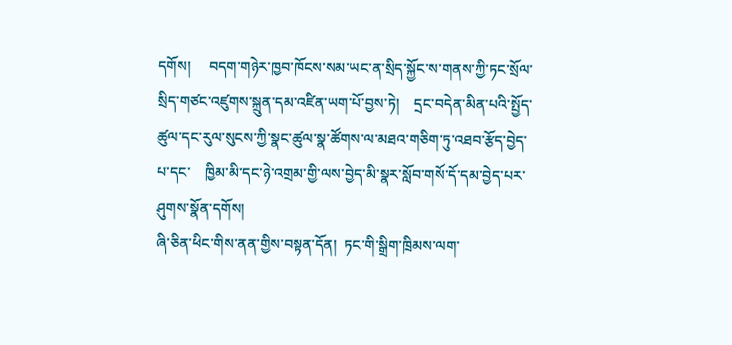དགོས།     བདག་གཉེར་ཁྱབ་ཁོངས་སམ་ཡང་ན་སྲིད་སྐྱོང་ས་གནས་ཀྱི་ཏང་སྲོལ་སྲིད་གཙང་འཛུགས་སྐྲུན་དམ་འཛིན་ཡག་པོ་བྱས་ཏེ།    དྲང་བདེན་མིན་པའི་སྤྱོད་ཚུལ་དང་རུལ་སུངས་ཀྱི་སྣང་ཚུལ་སྣ་ཚོགས་ལ་མཐའ་གཅིག་ཏུ་འཐབ་རྩོད་བྱེད་པ་དང་    ཁྱིམ་མི་དང་ཉེ་འགྲམ་གྱི་ལས་བྱེད་མི་སྣར་སློབ་གསོ་དོ་དམ་བྱེད་པར་ཤུགས་སྣོན་དགོས།
ཞི་ཅིན་ཕིང་གིས་ནན་གྱིས་བསྟན་དོན།  ཏང་གི་སྒྲིག་ཁྲིམས་ལག་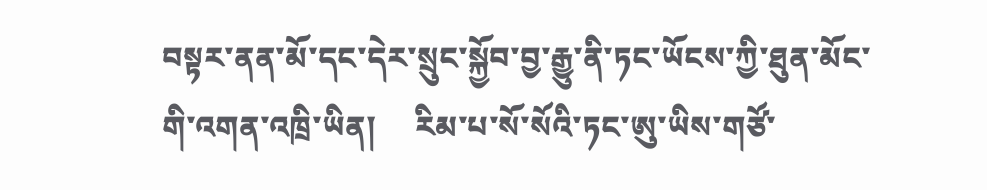བསྟར་ནན་མོ་དང་དེར་སྲུང་སྐྱོབ་བྱ་རྒྱུ་ནི་ཏང་ཡོངས་ཀྱི་ཐུན་མོང་གི་འགན་འཁྲི་ཡིན།     རིམ་པ་སོ་སོའི་ཏང་ཨུ་ཡིས་གཙོ་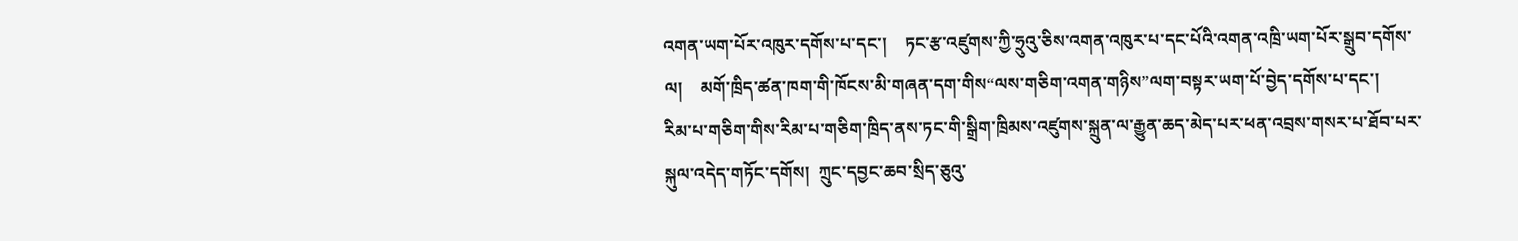འགན་ཡག་པོར་འཁུར་དགོས་པ་དང་།    ཏང་རྩ་འཛུགས་ཀྱི་ཧྲུའུ་ཅིས་འགན་འཁུར་པ་དང་པོའི་འགན་འཁྲི་ཡག་པོར་སྒྲུབ་དགོས་ལ།    མགོ་ཁྲིད་ཚན་ཁག་གི་ཁོངས་མི་གཞན་དག་གིས“ལས་གཅིག་འགན་གཉིས”ལག་བསྟར་ཡག་པོ་བྱེད་དགོས་པ་དང་།    རིམ་པ་གཅིག་གིས་རིམ་པ་གཅིག་ཁྲིད་ནས་ཏང་གི་སྒྲིག་ཁྲིམས་འཛུགས་སྐྲུན་ལ་རྒྱུན་ཆད་མེད་པར་ཕན་འབྲས་གསར་པ་ཐོབ་པར་སྐུལ་འདེད་གཏོང་དགོས།  ཀྲུང་དབྱང་ཆབ་སྲིད་ཅུའུ་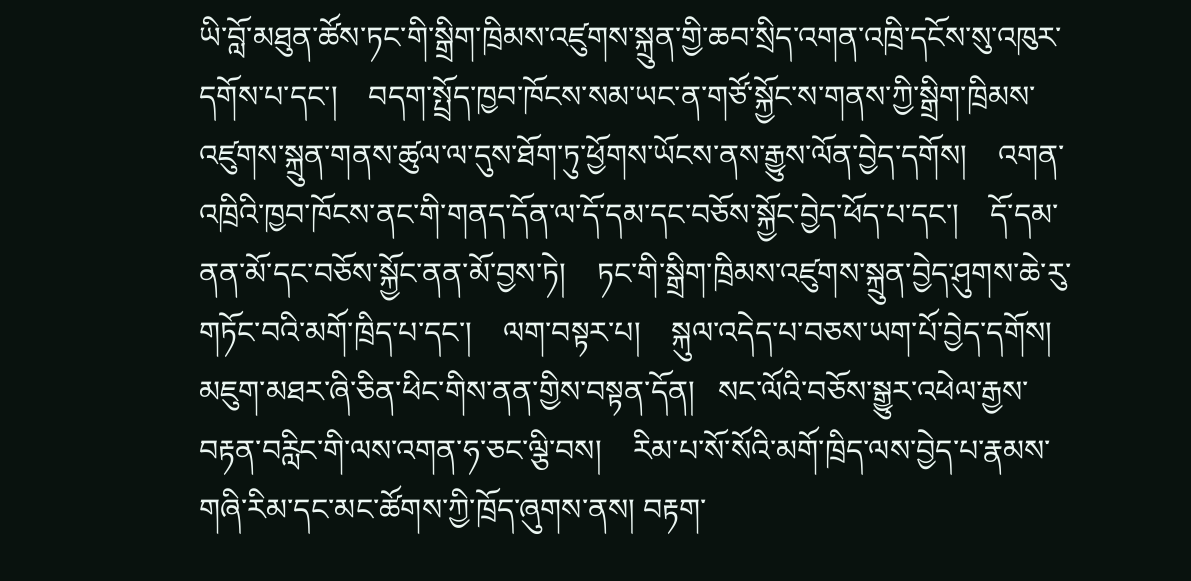ཡི་བློ་མཐུན་ཚོས་ཏང་གི་སྒྲིག་ཁྲིམས་འཛུགས་སྐྲུན་གྱི་ཆབ་སྲིད་འགན་འཁྲི་དངོས་སུ་འཁུར་དགོས་པ་དང་།    བདག་སྤྲོད་ཁྱབ་ཁོངས་སམ་ཡང་ན་གཙོ་སྐྱོང་ས་གནས་ཀྱི་སྒྲིག་ཁྲིམས་འཛུགས་སྐྲུན་གནས་ཚུལ་ལ་དུས་ཐོག་ཏུ་ཕྱོགས་ཡོངས་ནས་རྒྱུས་ལོན་བྱེད་དགོས།    འགན་འཁྲིའི་ཁྱབ་ཁོངས་ནང་གི་གནད་དོན་ལ་དོ་དམ་དང་བཅོས་སྐྱོང་བྱེད་ཕོད་པ་དང་།    དོ་དམ་ནན་མོ་དང་བཅོས་སྐྱོང་ནན་མོ་བྱས་ཏེ།    ཏང་གི་སྒྲིག་ཁྲིམས་འཛུགས་སྐྲུན་བྱེད་ཤུགས་ཆེ་རུ་གཏོང་བའི་མགོ་ཁྲིད་པ་དང་།    ལག་བསྟར་པ།    སྐུལ་འདེད་པ་བཅས་ཡག་པོ་བྱེད་དགོས།
མཇུག་མཐར་ཞི་ཅིན་ཕིང་གིས་ནན་གྱིས་བསྟན་དོན།   སང་ལོའི་བཅོས་སྒྱུར་འཕེལ་རྒྱས་བརྟན་བརླིང་གི་ལས་འགན་ཧ་ཅང་ལྕི་བས།    རིམ་པ་སོ་སོའི་མགོ་ཁྲིད་ལས་བྱེད་པ་རྣམས་གཞི་རིམ་དང་མང་ཚོགས་ཀྱི་ཁྲོད་ཞུགས་ནས། བརྟག་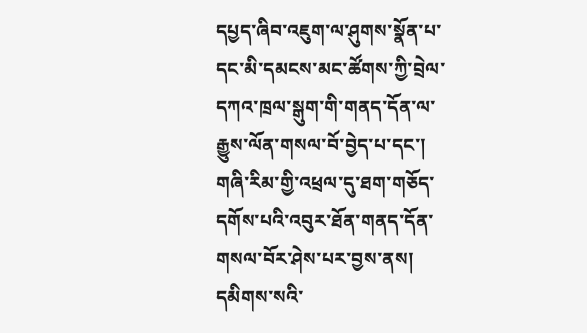དཔྱད་ཞིབ་འཇུག་ལ་ཤུགས་སྣོན་པ་དང་མི་དམངས་མང་ཚོགས་ཀྱི་བྲེལ་དཀའ་ཁྲལ་སྒུག་གི་གནད་དོན་ལ་རྒྱུས་ལོན་གསལ་བོ་བྱེད་པ་དང་།   གཞི་རིམ་གྱི་འཕྲལ་དུ་ཐག་གཅོད་དགོས་པའི་འབུར་ཐོན་གནད་དོན་གསལ་བོར་ཤེས་པར་བྱས་ནས། དམིགས་སའི་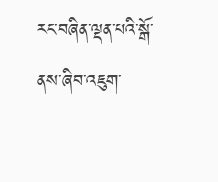རང་བཞིན་ལྡན་པའི་སྒོ་ནས་ཞིབ་འཇུག་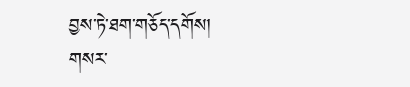བྱས་ཏེ་ཐག་གཅོད་དགོས།
གསར་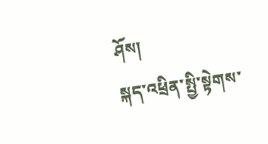ཤོས།
སྐད་འཕྲིན་སྤྱི་སྟེགས་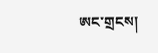ཨང་གྲངས།